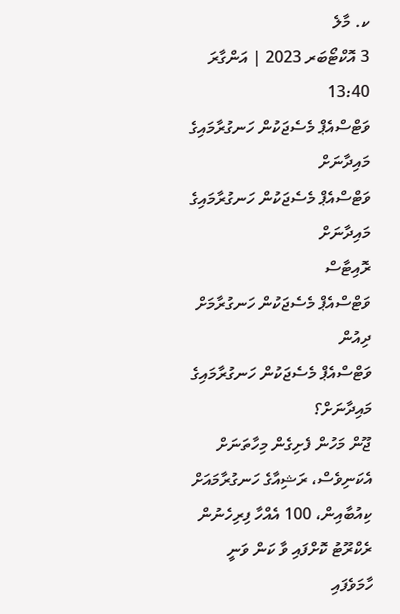ކ. މާލެ
3 އޮކްޓޯބަރ 2023 | އަންގާރަ 13:40
ވަޓްސްއެޕް މެސެޖަކުން ހަނގުރާމައިގެ މައިދާނަށް
ވަޓްސްއެޕް މެސެޖަކުން ހަނގުރާމައިގެ މައިދާނަށް
ރޮއިޓާސް
ވަޓްސްއެޕް މެސެޖަކުން ހަނގުރާމަށް ދިއުން
ވަޓްސްއެޕް މެސެޖަކުން ހަނގުރާމައިގެ މައިދާނަށް؟
ޖޫން މަހުން ފެށިގެން މިހާތަނަށް އެކަނިވެސް، ރަޝިއާގެ ހަނގުރާމައަށް ކިއުބާއިން، 100 އެއްހާ ފިރިހެނުން ރެކްރޫޓު ކޮށްފައި ވާ ކަން ވަނީ ހާމަވެފައި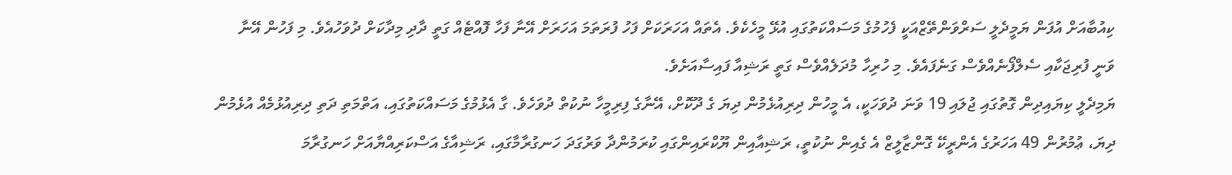ކިއުބާއަށް އުފަން ޔަމީދެލީ ސަރްވަންތޭޒްއަކީ ފެހުމުގެ މަސައްކަތުގައި އުޅޭ މީހެކެވެ. އެތައް އަހަރަކަށް ފަހު ފުރަތަމަ އަހަރަށް އޭނާ ފަހާ ފޮއްޓެއް ގަތީ ދާދި މިދާކަށް ދުވަހުއެވެ. މި ފަހުން އޭނާ ވަނީ ފުރިޖަކާއި ސެލްފޯނެއްވެސް ގަނެފައެވެ. މި ހުރިހާ މުދަލެއްވެސް ގަތީ ރަޝިއާ ފައިސާއަށެވެ.
ޔަމިދެލީ ކިޔައިދިން ގޮތުގައި ޖުލައި 19 ވަނަ ދުވަހަކީ، އެ މީހުން ދިރިއުޅެމުން ދިޔަ ގެ ދޫކޮށް، އޭނާގެ ފިރިމީހާ ނުކުތް ދުވަހެވެ. ގާ އެޅުމުގެ މަސައްކަތުގައި، އަތްމަތި ދަތި ދިރިއުޅުމެއް އުޅެމުން ދިޔަ، ޢުމުރުން 49 އަހަރުގެ އެންރީކޭ ގޮންޒާލީޒް އެ ގެއިން ނުކުތީ، ރަޝިއާއިން ޔޫކްރައިންގައި ކުރަމުންދާ ވަރުގަދަ ހަނގުރާމާގައި، ރަޝިއާގެ އަސްކަރިއްޔާއަށް ހަނގުރާމަ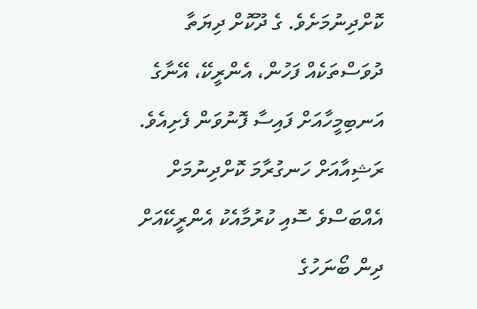ކޮށްދިނުމަށެވެ. ގެ ދޫކޮށް ދިޔަތާ ދުވަސްތަކެއް ފަހުން، އެންރީކޭ، އޭނާގެ އަނބިމީހާއަށް ފައިސާ ފޮނުވަން ފެށިއެވެ. ރަޝިއާއަށް ހަނގުރާމަ ކޮށްދިނުމަށް އެއްބަސްވެ ސޮއި ކުރުމާއެކު އެންރީކޭއަށް ދިން ބޯނަހުގެ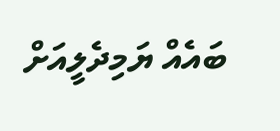ބައެއް ޔަމިދެލީއަށް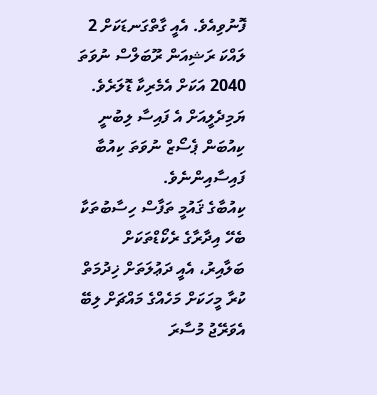ފޮނުވިއެވެ. އެއީ ގާތްގަނޑަކަށް 2 ލައްކަ ރަޝިއަން ރޫބަލްސް ނުވަތަ 2040 އަކަށް އެމެރިކާ ޑޮލަރެވެ. ޔަމިދެލީއަށް އެ ފައިސާ ލިބުނީ ކިއުބަން ޕެސޯޒް ނުވަތަ ކިއުބާ ފައިސާއިންނެވެ.
ކިއުބާގެ ޤައުމީ ތަފާސް ހިސާބުތަކާ ބެހޭ އިދާރާގެ ރެކޯޑްތަކަށް ބަލާއިރު، އެއީ ދަޢުލަތަށް ޚިދުމަތް ކުރާ މީހަކަށް މަހެއްގެ މައްޗަށް ލިބޭ އެވަރޭޖު މުސާރަ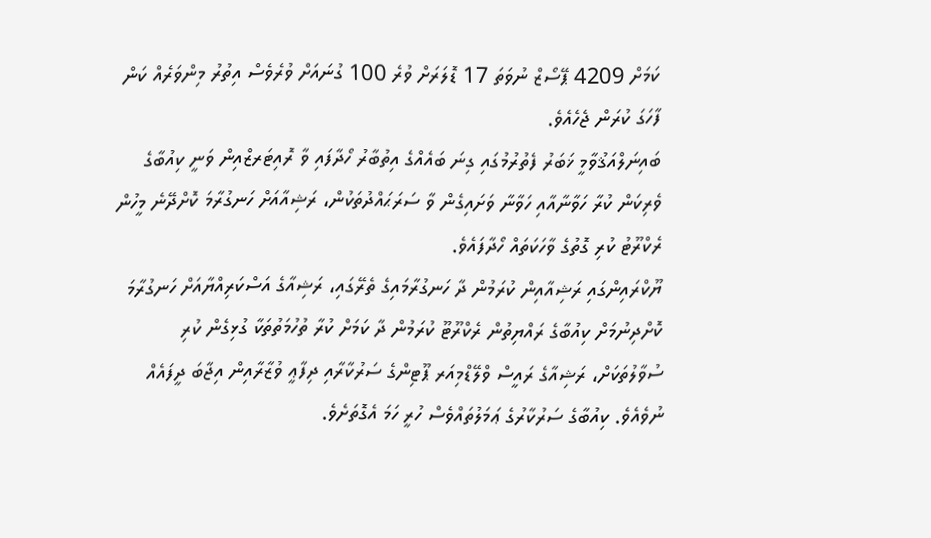ކަމަށް 4209 ޕޭސޯޒް ނުވަތަ 17 ޑޮލަރަށް ވުރެ 100 ގުނައަށް ވުރެވެސް އިތުރު މިންވަރެއް ކަން ފާހަގަ ކުރަން ޖެހެއެވެ.
ބައިނަލްއަޤުވާމީ ޚަބަރު ފެތުރުމުގައި ގިނަ ބައެއްގެ އިތުބާރު ހޯދާފައި ވާ ރޮއިޓަރޒްއިން ވަނީ ކިއުބާގެ ވެރިކަން ކުރާ ހަވާނާއާއި ހަވާނާ ވަށައިގެން ވާ ސަރަޙައްދުތަކުން، ރަޝިއާއަށް ހަނގުރާމަ ކޮށްދޭނެ މީހުން ރެކްރޫޓު ކުރި ގޮތުގެ ވާހަކަތައް ހޯދާފައެވެ.
ޔޫކްރައިންގައި ރަޝިއާއިން ކުރަމުން ދާ ހަނގުރާމައިގެ ތެރޭގައި، ރަޝިއާގެ އަސްކަރިއްޔާއަށް ހަނގުރާމަ ކޮށްދިނުމަށް ކިއުބާގެ ރައްޔިތުން ރެކްރޫޓޫ ކުރަމުން ދާ ކަމަށް ކުރާ ތުހުމަތުތަކާ ގުޅިގެން ކުރި ސުވާލުތަކަށް، ރަޝިއާގެ ރައީސް ވްލޭޑްމިއަރ ޕޫޓިންގެ ސަރުކާރާއި ދިފާޢީ ވުޒާރާއިން އިޖާބަ ދީފައެއް ނުވެއެވެ. ކިއުބާގެ ސަރުކާރުގެ ޢަމަލުތައްވެސް ހުރީ ހަމަ އެގޮތަށެވެ.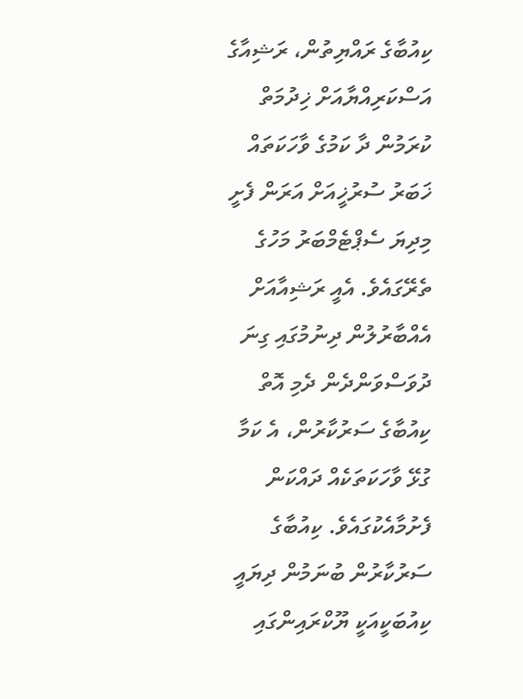ކިއުބާގެ ރައްޔިތުން، ރަޝިއާގެ އަސްކަރިއްޔާއަށް ޚިދުމަތް ކުރަމުން ދާ ކަމުގެ ވާހަކަތައް ޚަބަރު ސުރުޚީއަށް އަރަން ފެށީ މިދިޔަ ސެޕްޓެމްބަރު މަހުގެ ތެރޭގައެވެ. އެއީ ރަޝިއާއަށް އެއްބާރުލުން ދިނުމުގައި ގިނަ ދުވަސްވަންދެން ދެމި އޮތް ކިއުބާގެ ސަރުކާރުން، އެ ކަމާ ގުޅޭ ވާހަކަތަކެއް ދައްކަން ފެށުމާއެކުގައެވެ. ކިއުބާގެ ސަރުކާރުން ބުނަމުން ދިޔައީ ކިއުބަކީއަކީ ޔޫކްރައިންގައި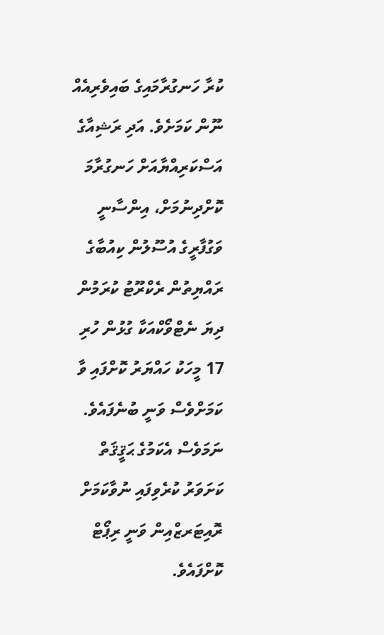ކުރާ ހަނގުރާމައިގެ ބައިވެރިއެއް ނޫން ކަމަށެވެ. އަދި ރަޝިއާގެ އަސްކަރިއްޔާއަށް ހަނގުރާމަ ކޮށްދިނުމަށް، އިންސާނީ ވަގުފާރީގެ އުސޫލުން ކިއުބާގެ ރައްޔިތުން ރެކްރޫޓު ކުރަމުން ދިޔަ ނެޓްވޯކްއަކާ ގުޅުން ހުރި 17 މީހަކު ހައްޔަރު ކޮށްފައި ވާ ކަމަށްވެސް ވަނީ ބުނެފައެވެ. ނަމަވެސް އެކަމުގެ ޙަޤީޤަތް ކަށަވަރު ކުރެވިފައި ނުވާކަމަށް ރޮއިޓަރޒްއިން ވަނީ ރިޕޯޓް ކޮށްފައެވެ.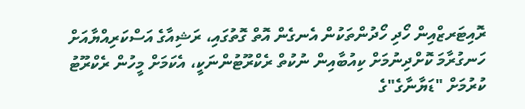ރޮއިޓަރޒްއިން ހޯދި ހޯދުންތަކުން އެނގެން އޮތް ގޮތުގައި، ރަޝިއާގެ އަސްކަރިއްޔާއަށް ހަނގުރާމަ ކޮށްދިނުމަށް ކިއުބާއިން ނުކުތް ރެކްރޫޓުންނަކީ، އެކަމަށް މީހުން ރެކްރޫޓު ކުރުމަށް "ޑަޔާނާގެ"ގެ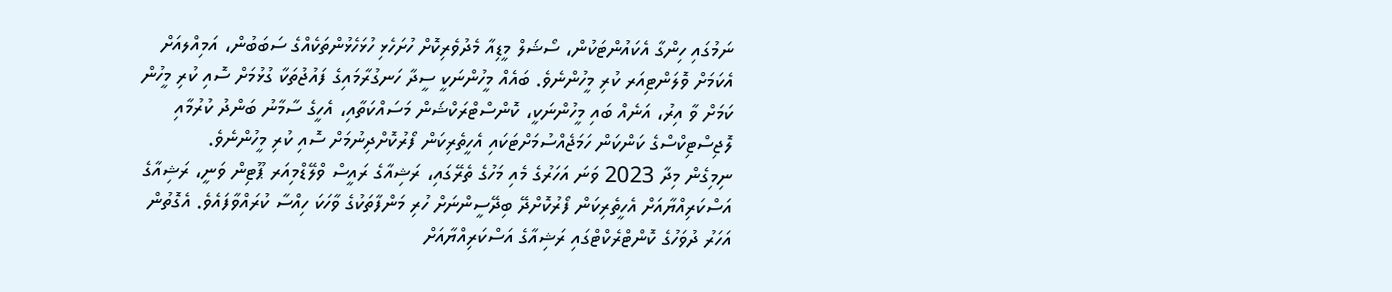ނަމުގައި ހިންގާ އެކައުންޓަކުން، ސޯޝަލް މީޑިއާ މެދުވެރިކޮށް ހުށަހެޅި ހުޅަހެޅުންތަކެއްގެ ސަބަބުން، އަމިއްލއަށް އެކަމަށް ވޮލަންޓިއަރ ކުރި މީހުންނެވެ. ބައެއް މީހުންނަކީ ސީދާ ހަނގުރާމައިގެ ފައުޖުތަކާ ގުޅުމަށް ސޮއި ކުރި މީހުން ކަމަށް ވާ އިރު، އަނެއް ބައި މީހުންނަކީ، ކޮންސްޓްރަކްޝަން މަސައްކަތާއި، އެހީގެ ސާމާނު ބަންދު ކުރުމާއި ލޮޖިސްޓިކްސްގެ ކަންކަން ހަމަޖެއްސުމަށްޓަކައި އެހީތެރިކަން ފޯރުކޮށްދިނުމަށް ސޮއި ކުރި މީހުންނެވެ.
ނިމިގެން މިދާ 2023 ވަނަ އަހަރުގެ މެއި މަހުގެ ތެރޭގައި، ރަޝިއާގެ ރައީސް ވްލޭޑްމިއަރ ޕޫޓިން ވަނީ، ރަޝިއާގެ އަސްކަރިއްޔާއަށް އެހީތެރިކަން ފޯރުކޮށްދޭ ބިދޭސީންނަށް ހުރި މަންފާތަކުގެ ވާހަކަ ހިއްސާ ކުރައްވާފައެވެ. އެގޮތުން އަހަރު ދުވަހުގެ ކޮންޓްރެކްޓްގައި ރަޝިއާގެ އަސްކަރިއްޔާއަށް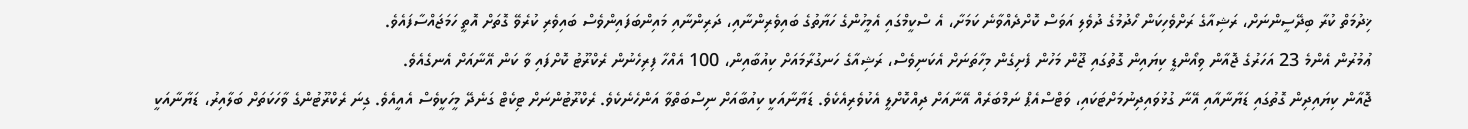ޚިދުމަތް ކުރާ ބިދޭސީންނަށް، ރަޝިއާގެ ރަށްވެހިކަން ހޯދުމުގެ ދުވެލި އަވަސް ކޮށްދެއްވާނެ ކަމަށާ، އެ ސްކީމްގައި އެމީހުންގެ ހަޔާތުގެ ބައިވެރިންނާއި، ދަރިންނާއި މައިންބަފައިންވެސް ބައިވެރި ކުރެވޭ ގޮތަށް އޮތީ ހަމަޖައްސާފައެވެ.
ޢުމުރުން އެންމެ 23 އަހަރުގެ ޖޮއާން ވިއޯންޑީ ކިޔައިން ގޮތުގައި ޖޫން މަހުން ފެށިގެން މިހާތަނަށް އެކަނިވެސް، ރަޝިއާގެ ހަނގުރާމައަށް ކިއުބާއިން، 100 އެއްހާ ފިރިހެނުން ރެކްރޫޓު ކޮށްފައި ވާ ކަން އޭނާއަށް އެނގެއެވެ.
ޖޮއާން ކިޔައިދިން ގޮތުގައި ޑަޔާނާއާއި އޭނާ ގުޅުވައިދިނުމަށްޓަކައި، ވަޓްސްއެޕް ނަމްބަރެއް އޭނާއަށް ދިއްކޮށްލީ އެކުވެރިއެކެވެ. ޑަޔާނާއަކީ ކިއުބާއަށް ނިސްބަތްވާ އަންހެނެކެވެ. ރެކްރޫޓުންނަށް ޓިކެޓް ގަނެދޭ މީހަކީވެސް އެއީއެވެ. ގިނަ ރެކްރޫޓުންގެ ވާހަކަތަށް ބަލާއިރު، ޑަޔާނާއަކީ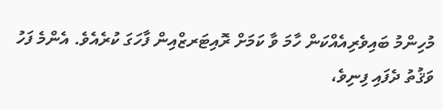މުހިންމު ބައިވެރިއެއްކަން ހާމަ ވާ ކަމަށް ރޮއިޓަރޒްއިން ފާހަގަ ކުރެއެވެ. އެންމެ ފަހު ވަޤުތު ދެފައި ފިނިވެ،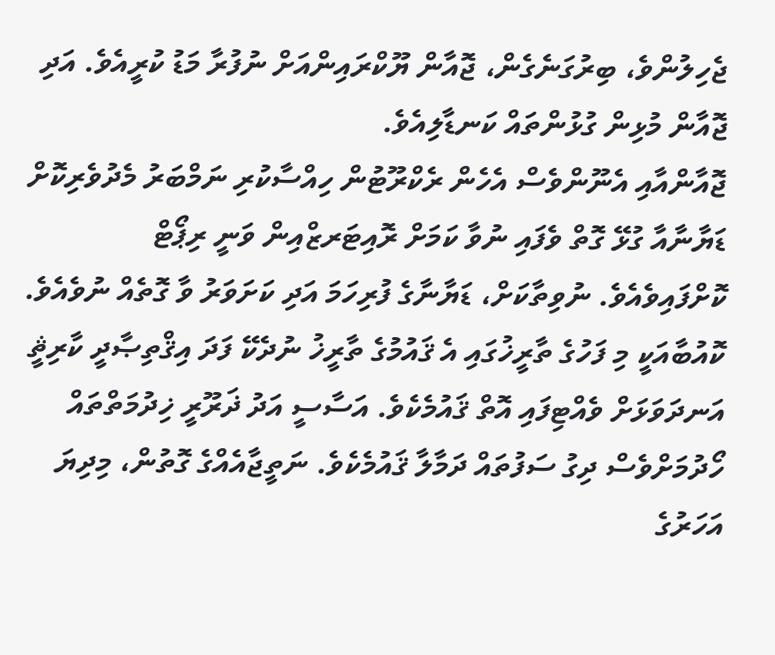ޖެހިލުންވެ، ބިރުގަނެގެން، ޖޮއާން ޔޫކްރައިންއަށް ނުފުރާ މަޑު ކުރީއެވެ. އަދި ޖޮއާން މުޅިން ގުޅުންތައް ކަނޑާލިއެވެ.
ޖޮއާންއާއި އެނޫންވެސް އެހެން ރެކްރޫޓުން ހިއްސާކުރި ނަމްބަރު މެދުވެރިކޮށް ޑަޔާނާއާ ގުޅޭ ގޮތް ވެފައި ނުވާ ކަމަށް ރޮއިޓަރޒްއިން ވަނީ ރިޕޯޓް ކޮށްފައިވެއެވެ. ނުވިތާކަށް، ޑަޔާނާގެ ފުރިހަމަ އަދި ކަށަވަރު ވާ ގޮތެއް ނުވެއެވެ.
ކޮއުބާއަކީ މި ފަހުގެ ތާރީޚުގައި އެ ޤައުމުގެ ތާރީޚު ނުދެކޭ ފަދަ އިޤްތިޞާދީ ކާރިޘީ އަނދަވަޅަށް ވެއްޓިފައި އޮތް ޤައުމެކެވެ. އަސާސީ އަދު ޛަރޫރީ ޚިދުމަތްތައް ހޯދުމަށްވެސް ދިގު ސަފުތައް ދަމާލާ ޤައުމެކެވެ. ނަތީޖާއެއްގެ ގޮތުން، މިދިޔަ އަހަރުގެ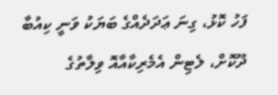ފަހު ކޮޅު، ގިނަ ޢަދަދެއްގެ ބަޔަކު ވަނީ ކިއުބާ ދޫކޮށް، ލެޓިން އެމެރިކާއާއޮ ވިލާތުގެ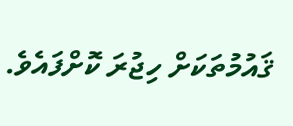ޤައުމުތަކަށް ހިޖުރަ ކޮށްފައެވެ.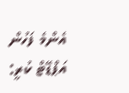އެންމެ ފަހުން އަޕްޑޭޓް ކުރީ: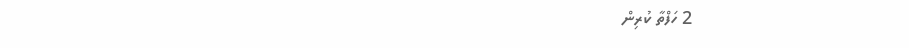2 ހަފްތާ ކުރިން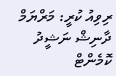ރިވިއު ކުރީ: މަރްޔަމް ދާނިޝް ނަޝީދު
ކޮމެންޓް